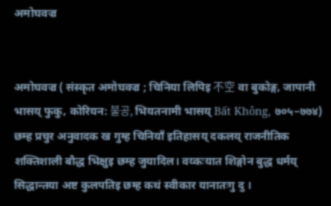अमोघवज्र


अमोघवज्र ( संस्कृत अमोघवज्र ; चिनिया लिपिइ 不空 वा बुकोङ्ग, जापानी भासय् फुकु, कोरियन: 불공, भियतनामी भासय् Bất Không, ७०५–७७४) छम्ह प्रचुर अनुवादक ख गुम्ह चिनियाँ इतिहासय् दकलय् राजनीतिक शक्तिशाली बौद्ध भिक्षुइ छम्ह जुयादिल। वय्कःयात शिङ्गोन बुद्ध धर्मय् सिद्धान्तया अष्ट कुलपतिइ छम्ह कथं स्वीकार यानातःगु दु ।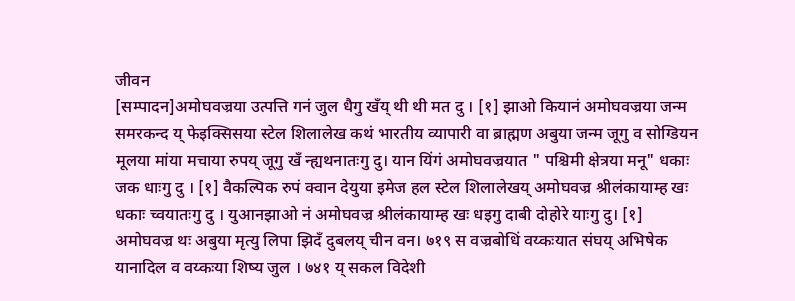जीवन
[सम्पादन]अमोघवज्रया उत्पत्ति गनं जुल धैगु खँय् थी थी मत दु । [१] झाओ कियानं अमोघवज्रया जन्म समरकन्द य् फेइक्सिसया स्टेल शिलालेख कथं भारतीय व्यापारी वा ब्राह्मण अबुया जन्म जूगु व सोग्डियन मूलया मांया मचाया रुपय् जूगु खँ न्ह्यथनातःगु दु। यान यिंगं अमोघवज्रयात " पश्चिमी क्षेत्रया मनू" धकाः जक धाःगु दु । [१] वैकल्पिक रुपं क्वान देयुया इमेज हल स्टेल शिलालेखय् अमोघवज्र श्रीलंकायाम्ह खः धकाः च्वयातःगु दु । युआनझाओ नं अमोघवज्र श्रीलंकायाम्ह खः धइगु दाबी दोहोरे याःगु दु। [१]
अमोघवज्र थः अबुया मृत्यु लिपा झिदँ दुबलय् चीन वन। ७१९ स वज्रबोधिं वय्कःयात संघय् अभिषेक यानादिल व वय्कःया शिष्य जुल । ७४१ य् सकल विदेशी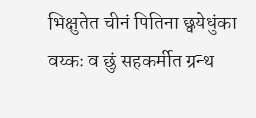भिक्षुतेत चीनं पितिना छ्वयेधुंका वय्कः व छुं सहकर्मीत ग्रन्थ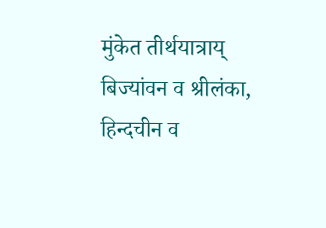मुंकेत तीर्थयात्राय् बिज्यांवन व श्रीलंका, हिन्दचीन व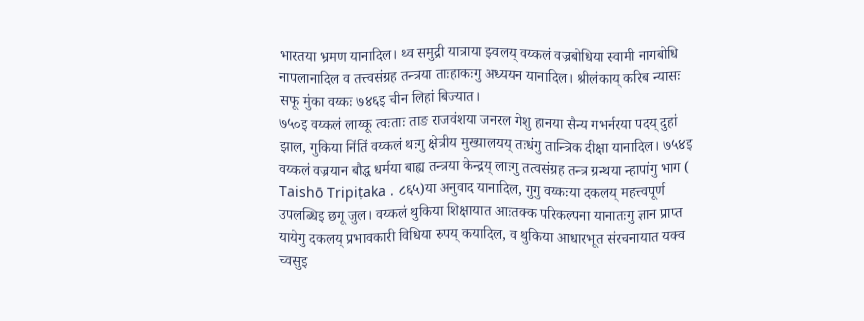भारतया भ्रमण यानादिल। थ्व समुद्री यात्राया झ्वलय् वय्कलं वज्रबोधिया स्वामी नागबोधि नापलानादिल व तत्त्वसंग्रह तन्त्रया ताःहाकःगु अध्ययन यानादिल। श्रीलंकाय् करिब न्यासः सफू मुंका वय्कः ७४६इ चीन लिहां बिज्यात।
७५०इ वय्कलं लाय्कू त्वःताः ताङ राजवंशया जनरल गेशु हानया सैन्य गभर्नरया पदय् दुहां झाल, गुकिया निंतिं वय्कलं थःगु क्षेत्रीय मुख्यालयय् तःधंगु तान्त्रिक दीक्षा यानादिल। ७५४इ वय्कलं वज्रयान बौद्ध धर्मया बाह्य तन्त्रया केन्द्रय् लाःगु तत्वसंग्रह तन्त्र ग्रन्थया न्हापांगु भाग ( Taishō Tripiṭaka . ८६५)या अनुवाद यानादिल, गुगु वय्कःया दकलय् महत्त्वपूर्ण उपलब्धिइ छगू जुल। वय्कलं थुकिया शिक्षायात आःतक्क परिकल्पना यानातःगु ज्ञान प्राप्त यायेगु दकलय् प्रभावकारी विधिया रुपय् कयादिल, व थुकिया आधारभूत संरचनायात यक्व च्वसुइ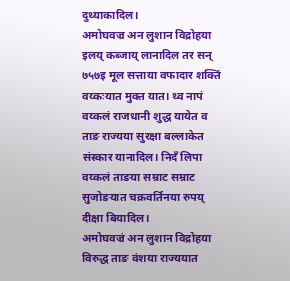दुथ्याकादिल।
अमोघवज्र अन लुशान विद्रोहया इलय् कब्जाय् लानादिल तर सन् ७५७इ मूल सत्ताया वफादार शक्तिं वय्कःयात मुक्त यात। थ्व नापं वय्कलं राजधानी शुद्ध यायेत व ताङ राज्यया सुरक्षा बल्लाकेत संस्कार यानादिल। निदँ लिपा वय्कलं ताङया सम्राट सम्राट सुजोङयात चक्रवर्तिनया रुपय् दीक्षा बियादिल।
अमोघवज्रं अन लुशान विद्रोहया विरुद्ध ताङ वंशया राज्ययात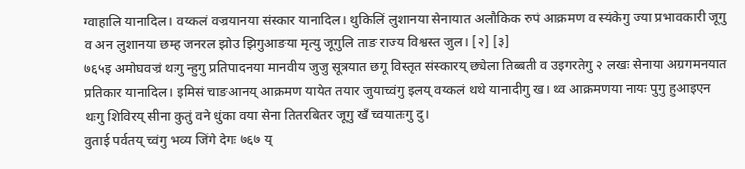ग्वाहालि यानादिल। वय्कलं वज्रयानया संस्कार यानादिल। थुकिलिं लुशानया सेनायात अलौकिक रुपं आक्रमण व स्यंकेगु ज्या प्रभावकारी जूगु व अन लुशानया छम्ह जनरल झोउ झिगुआङया मृत्यु जूगुलि ताङ राज्य विश्वस्त जुल। [२] [३]
७६५इ अमोघवज्रं थःगु न्हुगु प्रतिपादनया मानवीय जुजु सूत्रयात छगू विस्तृत संस्कारय् छ्येला तिब्बती व उइगरतेगु २ लखः सेनाया अग्रगमनयात प्रतिकार यानादिल। इमिसं चाङआनय् आक्रमण यायेत तयार जुयाच्वंगु इलय् वय्कलं थथे यानादीगु ख। थ्व आक्रमणया नायः पुगु हुआइएन थःगु शिविरय् सीना कुतुं वने धुंका वया सेना तितरबितर जूगु खँ च्वयातःगु दु।
वुताई पर्वतय् च्वंगु भव्य जिंगे देगः ७६७ य्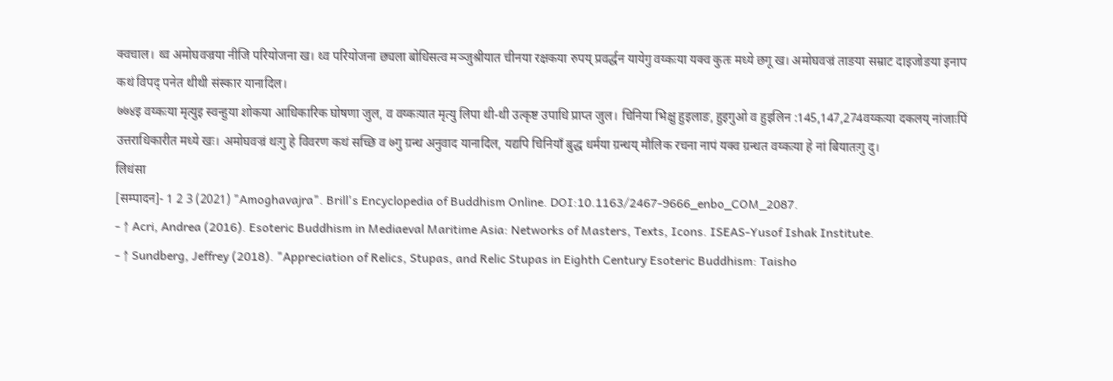क्वचाल। थ्व अमोघवज्रया नीजि परियोजना ख। थ्व परियोजना छ्यला बोधिसत्व मञ्जुश्रीयात चीनया रक्षकया रुपय् प्रवर्द्धन यायेगु वय्कःया यक्व कुतः मध्ये छगू ख। अमोघवज्रं ताङया सम्राट दाइजोङया इनाप कथं विपद् पनेत थीथी संस्कार यानादिल।
७७४इ वय्कःया मृत्युइ स्वन्हुया शोकया आधिकारिक घोषणा जुल, व वय्कःयात मृत्यु लिपा थी-थी उत्कृष्ट उपाधि प्राप्त जुल। चिनिया भिक्षु हुइलाङ, हुइगुओ व हुइलिन :145,147,274वय्कःया दकलय् नांजाःपिं उत्तराधिकारीत मध्ये खः। अमोघवज्रं थःगु हे विवरण कथं सच्छि व ७गु ग्रन्थ अनुवाद यानादिल, यद्यपि चिनियाँ बुद्ध धर्मया ग्रन्थय् मौलिक रचना नापं यक्व ग्रन्थत वय्कःया हे नां बियातःगु दु।
लिधंसा
[सम्पादन]- 1 2 3 (2021) "Amoghavajra". Brill's Encyclopedia of Buddhism Online. DOI:10.1163/2467-9666_enbo_COM_2087.
- ↑ Acri, Andrea (2016). Esoteric Buddhism in Mediaeval Maritime Asia: Networks of Masters, Texts, Icons. ISEAS-Yusof Ishak Institute.
- ↑ Sundberg, Jeffrey (2018). "Appreciation of Relics, Stupas, and Relic Stupas in Eighth Century Esoteric Buddhism: Taisho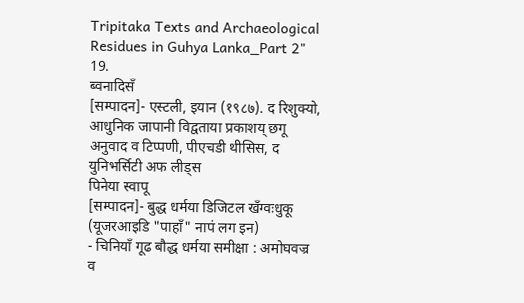Tripitaka Texts and Archaeological Residues in Guhya Lanka_Part 2" 19.
ब्वनादिसँ
[सम्पादन]- एस्टली, इयान (१९८७). द रिशुक्यो, आधुनिक जापानी विद्वताया प्रकाशय् छगू अनुवाद व टिप्पणी, पीएचडी थीसिस, द युनिभर्सिटी अफ लीड्स
पिनेया स्वापू
[सम्पादन]- बुद्ध धर्मया डिजिटल खँग्वःधुकू (यूजरआइडि "पाहाँ" नापं लग इन)
- चिनियाँ गूढ बौद्ध धर्मया समीक्षा : अमोघवज्र व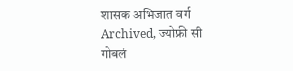शासक अभिजात वर्ग Archived, ज्योफ्री सी गोबलं